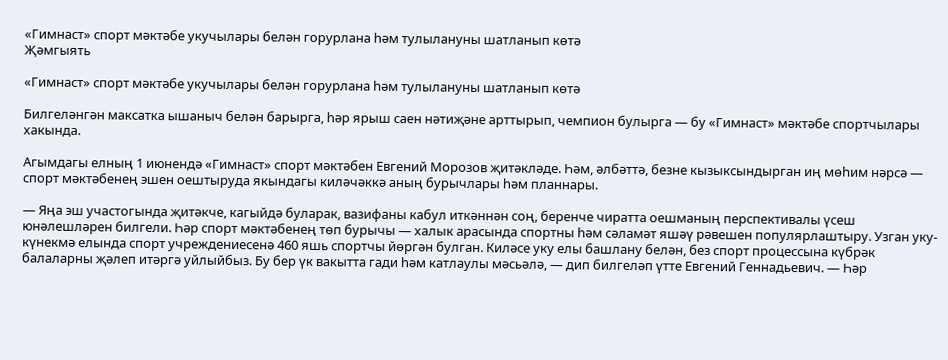«Гимнаст» спорт мәктәбе укучылары белән горурлана һәм тулылануны шатланып көтә
Җәмгыять

«Гимнаст» спорт мәктәбе укучылары белән горурлана һәм тулылануны шатланып көтә

Билгеләнгән максатка ышаныч белән барырга, һәр ярыш саен нәтиҗәне арттырып, чемпион булырга — бу «Гимнаст» мәктәбе спортчылары хакында.

Агымдагы елның 1 июнендә «Гимнаст» спорт мәктәбен Евгений Морозов җитәкләде. Һәм, әлбәттә, безне кызыксындырган иң мөһим нәрсә — спорт мәктәбенең эшен оештыруда якындагы киләчәккә аның бурычлары һәм планнары.

— Яңа эш участогында җитәкче, кагыйдә буларак, вазифаны кабул иткәннән соң, беренче чиратта оешманың перспективалы үсеш юнәлешләрен билгели. Һәр спорт мәктәбенең төп бурычы — халык арасында спортны һәм сәламәт яшәү рәвешен популярлаштыру. Узган уку-күнекмә елында спорт учреждениесенә 460 яшь спортчы йөргән булган. Киләсе уку елы башлану белән, без спорт процессына күбрәк балаларны җәлеп итәргә уйлыйбыз. Бу бер үк вакытта гади һәм катлаулы мәсьәлә, — дип билгеләп үтте Евгений Геннадьевич. — Һәр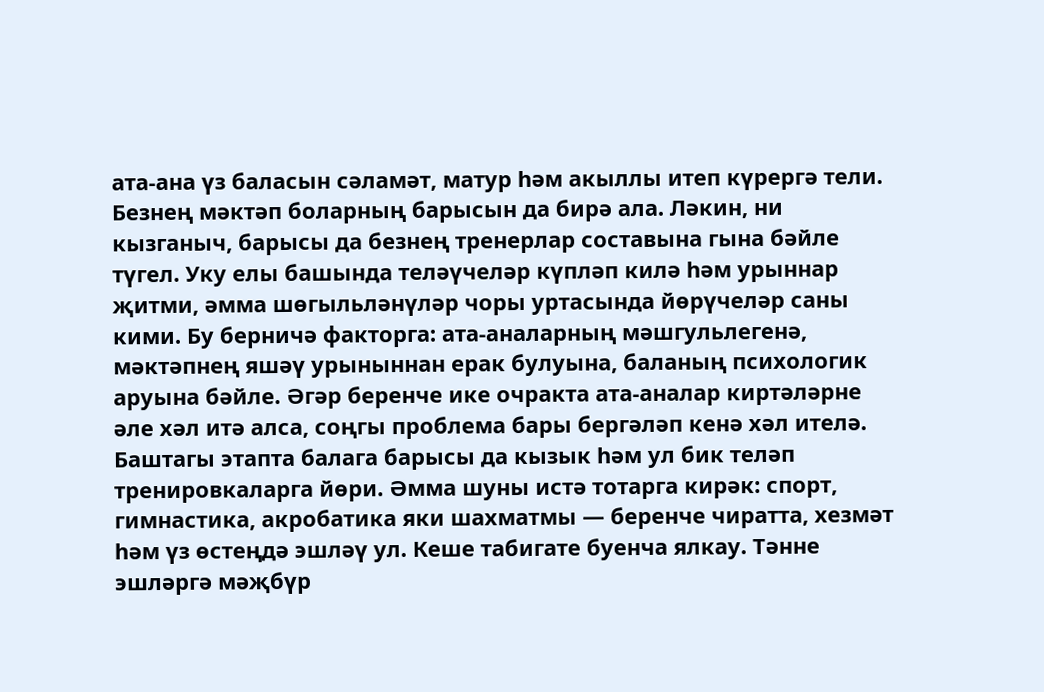ата-ана үз баласын сәламәт, матур һәм акыллы итеп күрергә тели. Безнең мәктәп боларның барысын да бирә ала. Ләкин, ни кызганыч, барысы да безнең тренерлар составына гына бәйле түгел. Уку елы башында теләүчеләр күпләп килә һәм урыннар җитми, әмма шөгыльләнүләр чоры уртасында йөрүчеләр саны кими. Бу берничә факторга: ата-аналарның мәшгульлегенә, мәктәпнең яшәү урыныннан ерак булуына, баланың психологик аруына бәйле. Әгәр беренче ике очракта ата-аналар киртәләрне әле хәл итә алса, соңгы проблема бары бергәләп кенә хәл ителә. Баштагы этапта балага барысы да кызык һәм ул бик теләп тренировкаларга йөри. Әмма шуны истә тотарга кирәк: спорт, гимнастика, акробатика яки шахматмы — беренче чиратта, хезмәт һәм үз өстеңдә эшләү ул. Кеше табигате буенча ялкау. Тәнне эшләргә мәҗбүр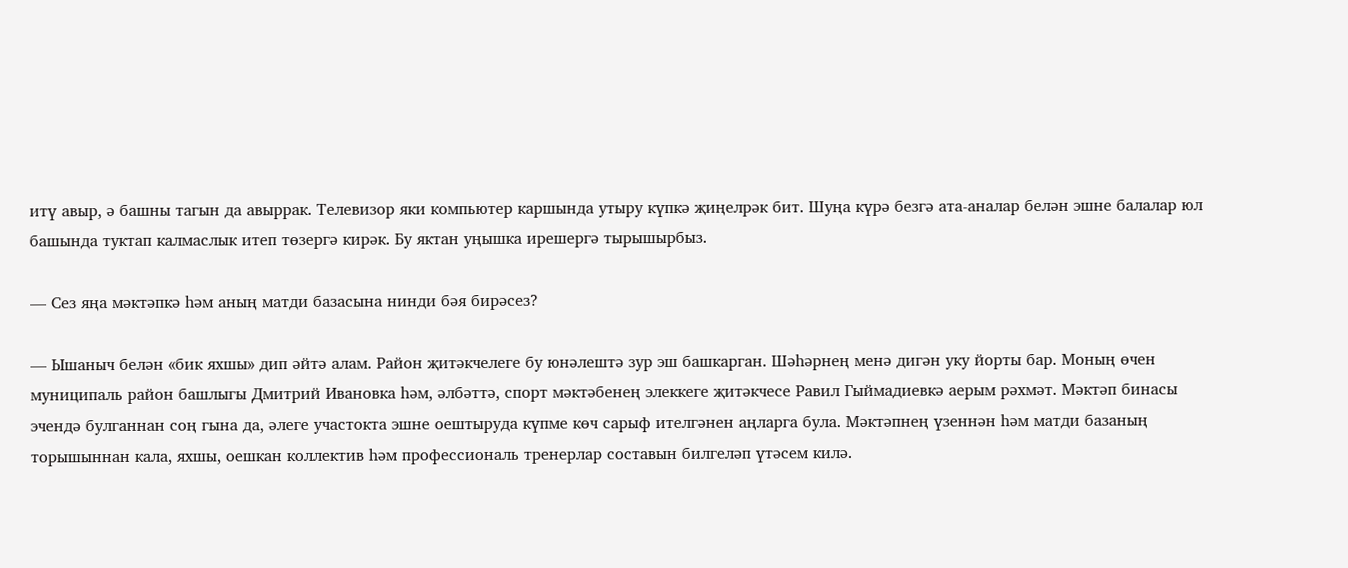итү авыр, ә башны тагын да авыррак. Телевизор яки компьютер каршында утыру күпкә җиңелрәк бит. Шуңа күрә безгә ата-аналар белән эшне балалар юл башында туктап калмаслык итеп төзергә кирәк. Бу яктан уңышка ирешергә тырышырбыз.

— Сез яңа мәктәпкә һәм аның матди базасына нинди бәя бирәсез?

— Ышаныч белән «бик яхшы» дип әйтә алам. Район җитәкчелеге бу юнәлештә зур эш башкарган. Шәһәрнең менә дигән уку йорты бар. Моның өчен муниципаль район башлыгы Дмитрий Ивановка һәм, әлбәттә, спорт мәктәбенең элеккеге җитәкчесе Равил Гыймадиевкә аерым рәхмәт. Мәктәп бинасы эчендә булганнан соң гына да, әлеге участокта эшне оештыруда күпме көч сарыф ителгәнен аңларга була. Мәктәпнең үзеннән һәм матди базаның торышыннан кала, яхшы, оешкан коллектив һәм профессиональ тренерлар составын билгеләп үтәсем килә.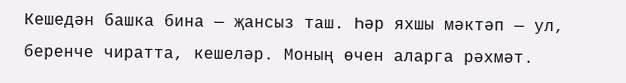Кешедән башка бина — җансыз таш. Һәр яхшы мәктәп — ул, беренче чиратта, кешеләр. Моның өчен аларга рәхмәт.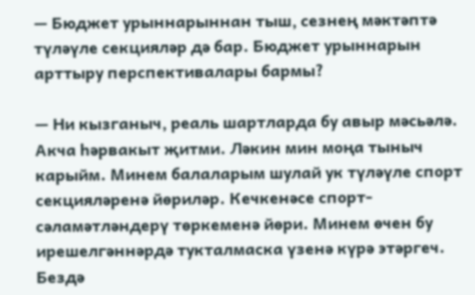— Бюджет урыннарыннан тыш, сезнең мәктәптә түләүле секцияләр дә бар. Бюджет урыннарын арттыру перспективалары бармы?

— Ни кызганыч, реаль шартларда бу авыр мәсьәлә. Акча һәрвакыт җитми. Ләкин мин моңа тыныч карыйм. Минем балаларым шулай ук түләүле спорт секцияләренә йөриләр. Кечкенәсе спорт-сәламәтләндерү төркеменә йөри. Минем өчен бу ирешелгәннәрдә тукталмаска үзенә күрә этәргеч. Бездә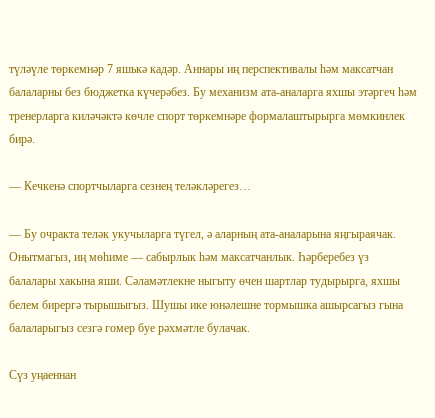түләүле төркемнәр 7 яшькә кадәр. Аннары иң перспективалы һәм максатчан балаларны без бюджетка күчерәбез. Бу механизм ата-аналарга яхшы этәргеч һәм тренерларга киләчәктә көчле спорт төркемнәре формалаштырырга мөмкинлек бирә.

— Кечкенә спортчыларга сезнең теләкләрегез…

— Бу очракта теләк укучыларга түгел, ә аларның ата-аналарына яңгыраячак. Онытмагыз, иң мөһиме — сабырлык һәм максатчанлык. Һәрберебез үз балалары хакына яши. Сәламәтлекне ныгыту өчен шартлар тудырырга, яхшы белем бирергә тырышыгыз. Шушы ике юнәлешне тормышка ашырсагыз гына балаларыгыз сезгә гомер буе рәхмәтле булачак.

Сүз уңаеннан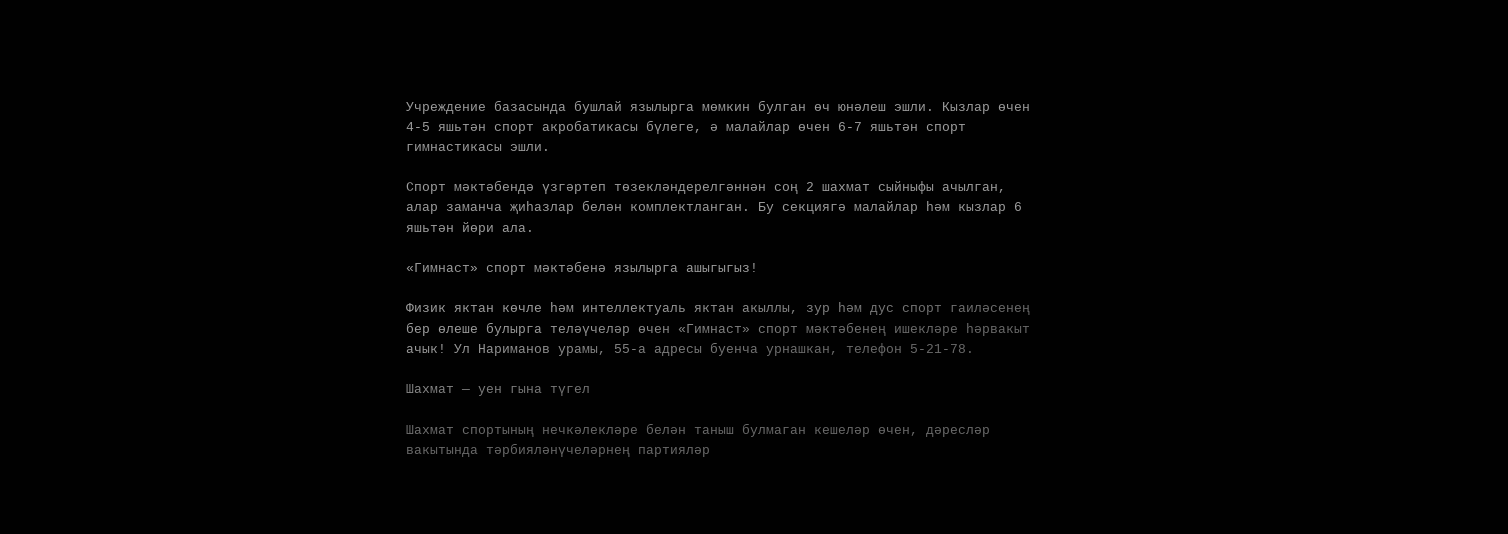Учреждение базасында бушлай язылырга мөмкин булган өч юнәлеш эшли. Кызлар өчен 4-5 яшьтән спорт акробатикасы бүлеге, ә малайлар өчен 6-7 яшьтән спорт гимнастикасы эшли.

Спорт мәктәбендә үзгәртеп төзекләндерелгәннән соң 2 шахмат сыйныфы ачылган, алар заманча җиһазлар белән комплектланган. Бу секциягә малайлар һәм кызлар 6 яшьтән йөри ала.

«Гимнаст» спорт мәктәбенә язылырга ашыгыгыз!

Физик яктан көчле һәм интеллектуаль яктан акыллы, зур һәм дус спорт гаиләсенең бер өлеше булырга теләүчеләр өчен «Гимнаст» спорт мәктәбенең ишекләре һәрвакыт ачык! Ул Нариманов урамы, 55-а адресы буенча урнашкан, телефон 5-21-78.

Шахмат — уен гына түгел

Шахмат спортының нечкәлекләре белән таныш булмаган кешеләр өчен, дәресләр вакытында тәрбияләнүчеләрнең партияләр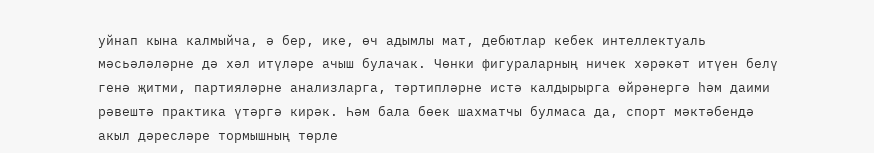уйнап кына калмыйча, ә бер, ике, өч адымлы мат, дебютлар кебек интеллектуаль мәсьәләләрне дә хәл итүләре ачыш булачак. Чөнки фигураларның ничек хәрәкәт итүен белү генә җитми, партияләрне анализларга, тәртипләрне истә калдырырга өйрәнергә һәм даими рәвештә практика үтәргә кирәк. Һәм бала бөек шахматчы булмаса да, спорт мәктәбендә акыл дәресләре тормышның төрле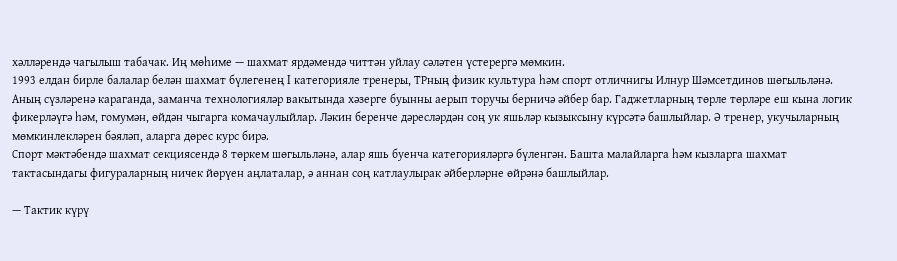хәлләрендә чагылыш табачак. Иң мөһиме — шахмат ярдәмендә читтән уйлау сәләтен үстерергә мөмкин.
1993 елдан бирле балалар белән шахмат бүлегенең I категорияле тренеры, ТРның физик культура һәм спорт отличнигы Илнур Шәмсетдинов шөгыльләнә. Аның сүзләренә караганда, заманча технологияләр вакытында хәзерге буынны аерып торучы берничә әйбер бар. Гаджетларның төрле төрләре еш кына логик фикерләүгә һәм, гомумән, өйдән чыгарга комачаулыйлар. Ләкин беренче дәресләрдән соң ук яшьләр кызыксыну күрсәтә башлыйлар. Ә тренер, укучыларның мөмкинлекләрен бәяләп, аларга дөрес курс бирә.
Спорт мәктәбендә шахмат секциясендә 8 төркем шөгыльләнә, алар яшь буенча категорияләргә бүленгән. Башта малайларга һәм кызларга шахмат тактасындагы фигураларның ничек йөрүен аңлаталар, ә аннан соң катлаулырак әйберләрне өйрәнә башлыйлар.

— Тактик күрү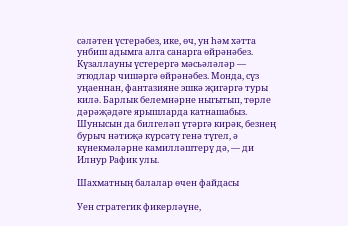сәләтен үстерәбез, ике, өч, ун һәм хәтта унбиш адымга алга санарга өйрәнәбез. Күзаллауны үстерергә мәсьәләләр — этюдлар чишәргә өйрәнәбез. Монда, сүз уңаеннан, фантазияне эшкә җигәргә туры килә. Барлык белемнәрне ныгытып, төрле дәрәҗәдәге ярышларда катнашабыз. Шунысын да билгеләп үтәргә кирәк, безнең бурыч нәтиҗә күрсәтү генә түгел, ә күнекмәләрне камилләштерү дә, — ди Илнур Рафик улы.

Шахматның балалар өчен файдасы

Уен стратегик фикерләүне,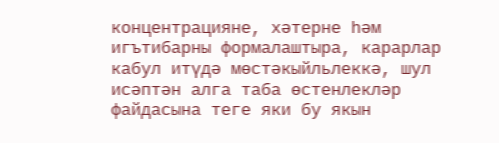концентрацияне, хәтерне һәм игътибарны формалаштыра, карарлар кабул итүдә мөстәкыйльлеккә, шул исәптән алга таба өстенлекләр файдасына теге яки бу якын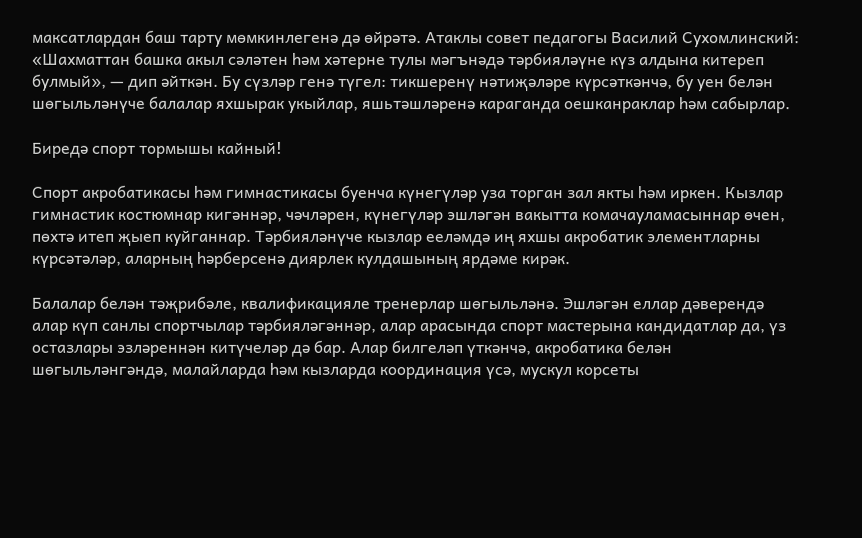максатлардан баш тарту мөмкинлегенә дә өйрәтә. Атаклы совет педагогы Василий Сухомлинский: «Шахматтан башка акыл сәләтен һәм хәтерне тулы мәгънәдә тәрбияләүне күз алдына китереп булмый», — дип әйткән. Бу сүзләр генә түгел: тикшеренү нәтиҗәләре күрсәткәнчә, бу уен белән шөгыльләнүче балалар яхшырак укыйлар, яшьтәшләренә караганда оешканраклар һәм сабырлар.

Биредә спорт тормышы кайный!

Спорт акробатикасы һәм гимнастикасы буенча күнегүләр уза торган зал якты һәм иркен. Кызлар гимнастик костюмнар кигәннәр, чәчләрен, күнегүләр эшләгән вакытта комачауламасыннар өчен, пөхтә итеп җыеп куйганнар. Тәрбияләнүче кызлар ееләмдә иң яхшы акробатик элементларны күрсәтәләр, аларның һәрберсенә диярлек кулдашының ярдәме кирәк.

Балалар белән тәҗрибәле, квалификацияле тренерлар шөгыльләнә. Эшләгән еллар дәверендә алар күп санлы спортчылар тәрбияләгәннәр, алар арасында спорт мастерына кандидатлар да, үз остазлары эзләреннән китүчеләр дә бар. Алар билгеләп үткәнчә, акробатика белән шөгыльләнгәндә, малайларда һәм кызларда координация үсә, мускул корсеты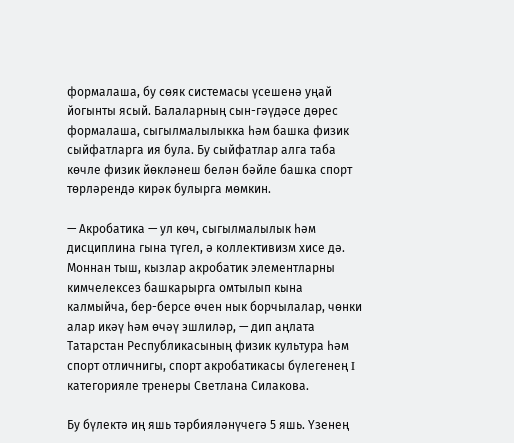формалаша, бу сөяк системасы үсешенә уңай йогынты ясый. Балаларның сын-гәүдәсе дөрес формалаша, сыгылмалылыкка һәм башка физик сыйфатларга ия була. Бу сыйфатлар алга таба көчле физик йөкләнеш белән бәйле башка спорт төрләрендә кирәк булырга мөмкин.

— Акробатика — ул көч, сыгылмалылык һәм дисциплина гына түгел, ә коллективизм хисе дә. Моннан тыш, кызлар акробатик элементларны кимчелексез башкарырга омтылып кына калмыйча, бер-берсе өчен нык борчылалар, чөнки алар икәү һәм өчәү эшлиләр, — дип аңлата Татарстан Республикасының физик культура һәм спорт отличнигы, спорт акробатикасы бүлегенең I категорияле тренеры Светлана Силакова.

Бу бүлектә иң яшь тәрбияләнүчегә 5 яшь. Үзенең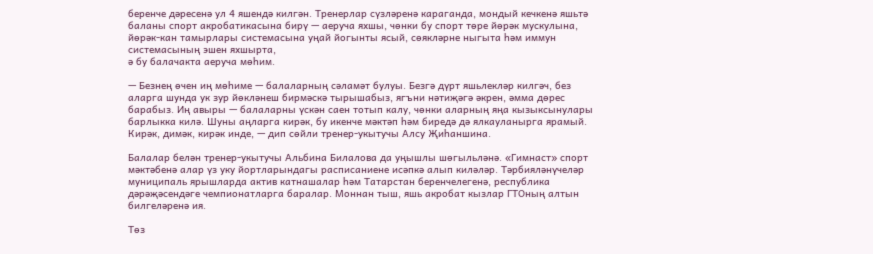беренче дәресенә ул 4 яшендә килгән. Тренерлар сүзләренә караганда, мондый кечкенә яшьтә баланы спорт акробатикасына бирү — аеруча яхшы, чөнки бу спорт төре йөрәк мускулына, йөрәк-кан тамырлары системасына уңай йогынты ясый, сөякләрне ныгыта һәм иммун системасының эшен яхшырта,
ә бу балачакта аеруча мөһим.

— Безнең өчен иң мөһиме — балаларның сәламәт булуы. Безгә дүрт яшьлекләр килгәч, без аларга шунда ук зур йөкләнеш бирмәскә тырышабыз, ягъни нәтиҗәгә әкрен, әмма дөрес барабыз. Иң авыры — балаларны үскән саен тотып калу, чөнки аларның яңа кызыксынулары барлыкка килә. Шуны аңларга кирәк, бу икенче мәктәп һәм биредә дә ялкауланырга ярамый. Кирәк, димәк, кирәк инде, — дип сөйли тренер-укытучы Алсу Җиһаншина.

Балалар белән тренер-укытучы Альбина Билалова да уңышлы шөгыльләнә. «Гимнаст» спорт мәктәбенә алар үз уку йортларындагы расписаниене исәпкә алып киләләр. Тәрбияләнүчеләр муниципаль ярышларда актив катнашалар һәм Татарстан беренчелегенә, республика дәрәҗәсендәге чемпионатларга баралар. Моннан тыш, яшь акробат кызлар ГТОның алтын билгеләренә ия.

Төз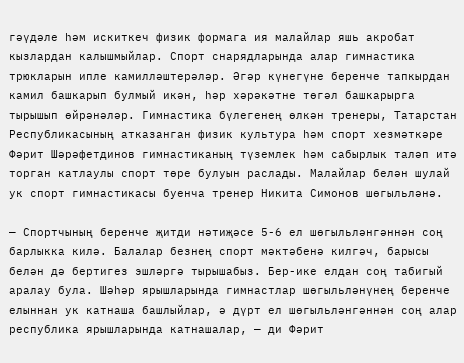гәүдәле һәм искиткеч физик формага ия малайлар яшь акробат кызлардан калышмыйлар. Спорт снарядларында алар гимнастика трюкларын ипле камилләштерәләр. Әгәр күнегүне беренче тапкырдан камил башкарып булмый икән, һәр хәрәкәтне төгәл башкарырга тырышып өйрәнәләр. Гимнастика бүлегенең өлкән тренеры, Татарстан Республикасының атказанган физик культура һәм спорт хезмәткәре Фәрит Шәрәфетдинов гимнастиканың түземлек һәм сабырлык таләп итә торган катлаулы спорт төре булуын раслады. Малайлар белән шулай ук спорт гимнастикасы буенча тренер Никита Симонов шөгыльләнә.

— Спортчының беренче җитди нәтиҗәсе 5-6 ел шөгыльләнгәннән соң барлыкка килә. Балалар безнең спорт мәктәбенә килгәч, барысы белән дә бертигез эшләргә тырышабыз. Бер-ике елдан соң табигый аралау була. Шәһәр ярышларында гимнастлар шөгыльләнүнең беренче елыннан ук катнаша башлыйлар, ә дүрт ел шөгыльләнгәннән соң алар республика ярышларында катнашалар, — ди Фәрит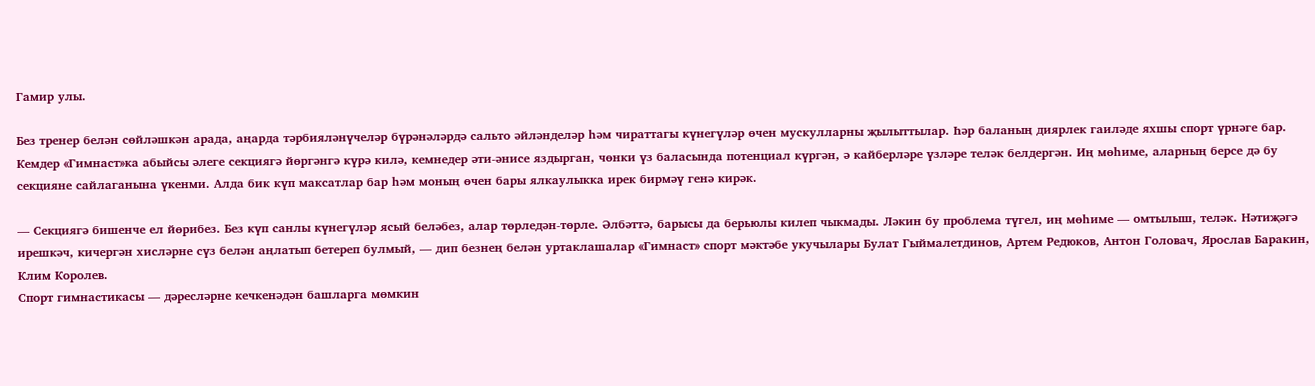Гамир улы.

Без тренер белән сөйләшкән арада, аңарда тәрбияләнүчеләр бүрәнәләрдә сальто әйләнделәр һәм чираттагы күнегүләр өчен мускулларны җылыттылар. Һәр баланың диярлек гаиләде яхшы спорт үрнәге бар. Кемдер «Гимнаст»ка абыйсы әлеге секциягә йөргәнгә күрә килә, кемнедер әти-әнисе яздырган, чөнки үз баласында потенциал күргән, ә кайберләре үзләре теләк белдергән. Иң мөһиме, аларның берсе дә бу секцияне сайлаганына үкенми. Алда бик күп максатлар бар һәм моның өчен бары ялкаулыкка ирек бирмәү генә кирәк.

— Секциягә бишенче ел йөрибез. Без күп санлы күнегүләр ясый беләбез, алар төрледән-төрле. Әлбәттә, барысы да берьюлы килеп чыкмады. Ләкин бу проблема түгел, иң мөһиме — омтылыш, теләк. Нәтиҗәгә ирешкәч, кичергән хисләрне сүз белән аңлатып бетереп булмый, — дип безнең белән уртаклашалар «Гимнаст» спорт мәктәбе укучылары Булат Гыймалетдинов, Артем Редюков, Антон Головач, Ярослав Баракин, Клим Королев.
Спорт гимнастикасы — дәресләрне кечкенәдән башларга мөмкин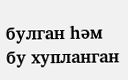булган һәм бу хупланган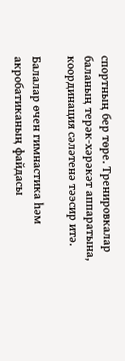спортның бер төре. Тренировкалар баланың терәк-хәрәкәт аппаратына, координация сәләтенә тәэсир итә.

Балалар өчен гимнастика һәм акробатиканың файдасы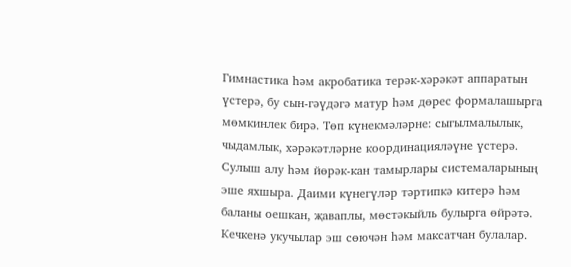Гимнастика һәм акробатика терәк-хәрәкәт аппаратын үстерә, бу сын-гәүдәгә матур һәм дөрес формалашырга мөмкинлек бирә. Төп күнекмәләрне: сыгылмалылык, чыдамлык, хәрәкәтләрне координацияләүне үстерә. Сулыш алу һәм йөрәк-кан тамырлары системаларының эше яхшыра. Даими күнегүләр тәртипкә китерә һәм баланы оешкан, җаваплы, мөстәкыйль булырга өйрәтә. Кечкенә укучылар эш сөючән һәм максатчан булалар.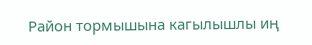Район тормышына кагылышлы иң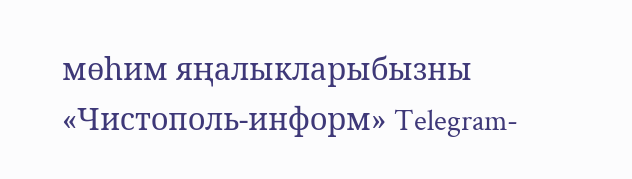мөһим яңалыкларыбызны «Чистополь-информ» Telegram-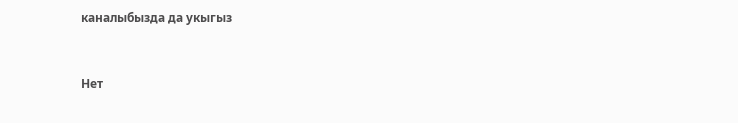каналыбызда да укыгыз


Нет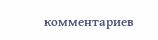комментариев